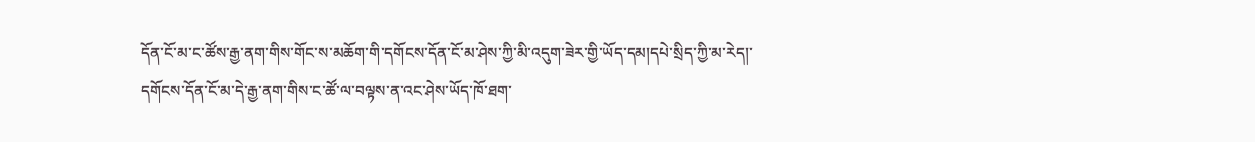དོན་ངོ་མ་ང་ཚོས་རྒྱ་ནག་གིས་གོང་ས་མཆོག་གི་དགོངས་དོན་ངོ་མ་ཤེས་ཀྱི་མི་འདུག་ཟེར་གྱི་ཡོད་དམ།དཔེ་སྲིད་ཀྱི་མ་རེད།་དགོངས་དོན་ངོ་མ་དེ་རྒྱ་ནག་གིས་ང་ཚོ་ལ་བལྟས་ན་འང་ཤེས་ཡོད་ཁོ་ཐག་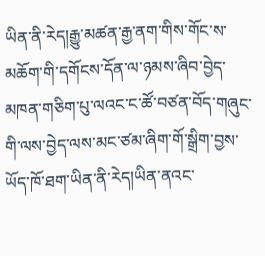ཡིན་ནི་རེད།རྒྱུ་མཚན་རྒྱ་ནག་གིས་གོང་ས་མཆོག་གི་དགོངས་དོན་ལ་ཉམས་ཞིབ་བྱེད་མཁན་གཅིག་པུ་ལའང་ང་ཚོ་བཙན་བོད་གཞུང་གི་ལས་བྱེད་ལས་མང་ཙམ་ཞིག་གོ་སྒྲིག་བྱས་ཡོད་ཁོ་ཐག་ཡིན་ནི་རེད།ཡིན་ནའང་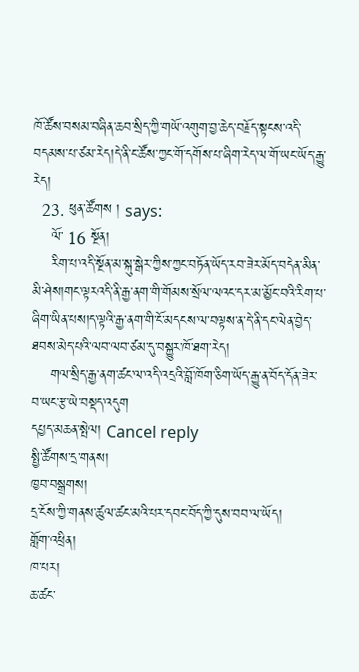ཁོ་ཚོས་བསམ་བཞིན་ཆབ་སྲིད་ཀྱི་གཡོ་འགུག་བྱ་ཆེད་བརྗོད་སྟངས་འདི་བདམས་པ་ཙམ་རེད།དེ་ནི་ང་ཚོས་ཀྱང་གོ་དགོས་པ་ཞིག་རེད་ལ་གོ་ཡང་ཡོད་རྒྱུ་རེད།
  23. ཕུན་ཚོགས ། says:
    ལོ་ 16 སྔོན།
    རིག་པ་འདི་སྔོན་མ་སྐུ་སྒེར་ཀྱིས་ཀྱང་བཏོན་ཡོད་རབ་ཟེར་མོད་བདེན་མིན་མི་ཤེས།གང་ལྟརའདི་ནི་རྒྱ་ནག་གི་གོམས་སྲོལ་ལའང་དར་མ་མྱོང་བའི་རིག་པ་ཞིག་ཡིན་པས།ད་ལྟའི་རྒྱ་ནག་གི་ངོ་མདངས་ལ་བལྟས་ན་དེ་ནི་དང་ལེན་བྱེད་ཐབས་མེད་པའི་ལབ་ལབ་ཙམ་དུ་བསྐྱུར་ཁོ་ཐག་རེད།
    གལ་སྲིད་རྒྱ་ནག་ཚང་ལ་འདི་འདྲའི་བློ་ཁོག་ཅིག་ཡོད་རྒྱུ་ན་བོད་དོན་ཟེར་བ་ཡང་རྩ་ཡེ་བསྡད་འདུག
དཔྱད་མཆན་སྤེལ། Cancel reply
སྤྱི་ཚོགས་དྲ་གནས།
ཁྱབ་བསྒྲགས།
དྲ་ངོས་ཀྱི་གནས་ཚུལ་ཚང་མའི་པར་དབང་བོད་ཀྱི་དུས་བབ་ལ་ཡོད།
གློག་འཕྲིན།
ཁ་པར།
ཆ་ཚང་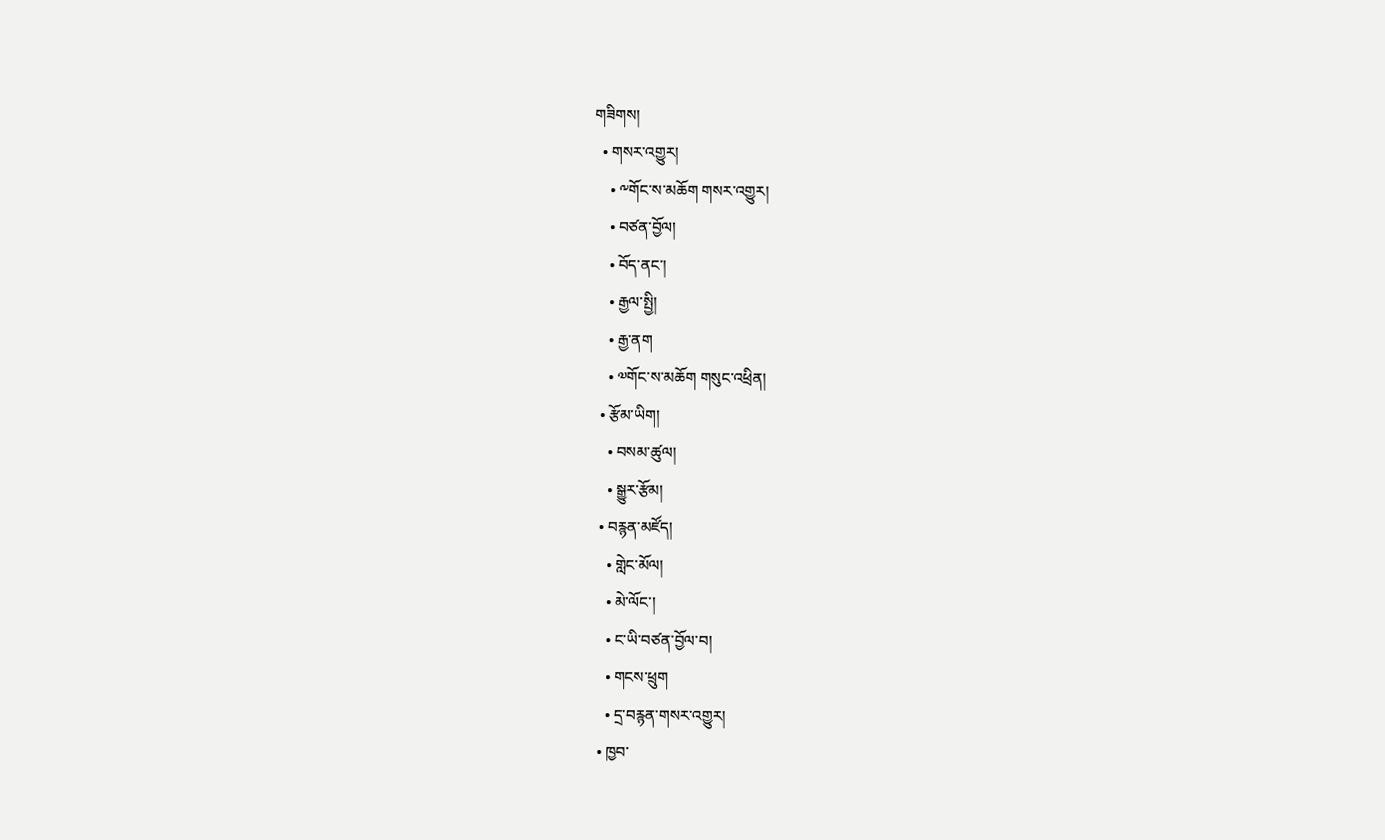གཟིགས།
  • གསར་འགྱུར།
    • ༸གོང་ས་མཆོག གསར་འགྱུར།
    • བཙན་བྱོལ།
    • བོད་ནང་།
    • རྒྱལ་སྤྱི།
    • རྒྱ་ནག
    • ༧གོང་ས་མཆོག གསུང་འཕྲིན།
  • རྩོམ་ཡིག།
    • བསམ་ཚུལ།
    • སྒྱུར་རྩོམ།
  • བརྙན་མཛོད།
    • གླེང་མོལ།
    • མེ་ལོང་།
    • ང་ཡི་བཙན་བྱོལ་བ།
    • གངས་ཕྲུག
    • དྲ་བརྙན་གསར་འགྱུར།
  • ཁྱབ་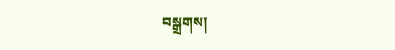བསྒྲགས།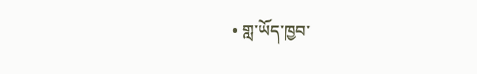• གླ་ཡོད་ཁྱབ་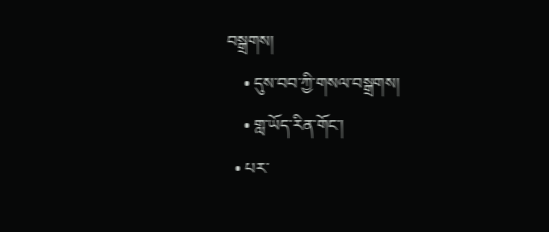བསྒྲགས།
    • དུས་བབ་ཀྱི་གསལ་བསྒྲགས།
    • གླ་ཡོད་རིན་གོང་།
  • པར་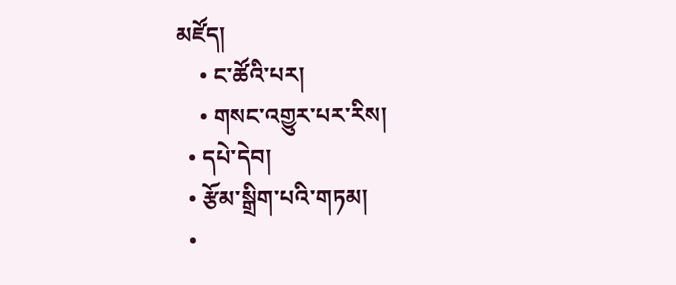མཛོད།
    • ང་ཚོའི་པར།
    • གསང་འགྱུར་པར་རིས།
  • དཔེ་དེབ།
  • རྩོམ་སྒྲིག་པའི་གཏམ།
  •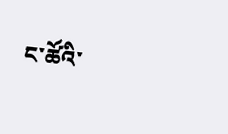ང་ཚོའི་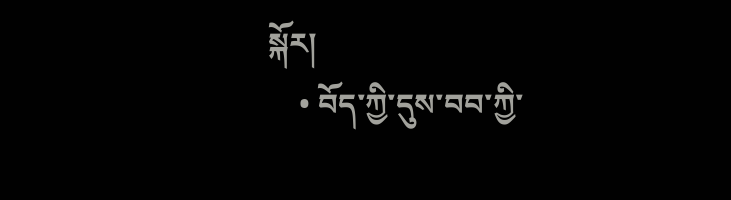སྐོར།
    • བོད་ཀྱི་དུས་བབ་ཀྱི་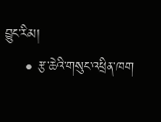བྱུང་རིམ།
    • རྩ་ཆེའི་གསུང་འཕྲིན་ཁག